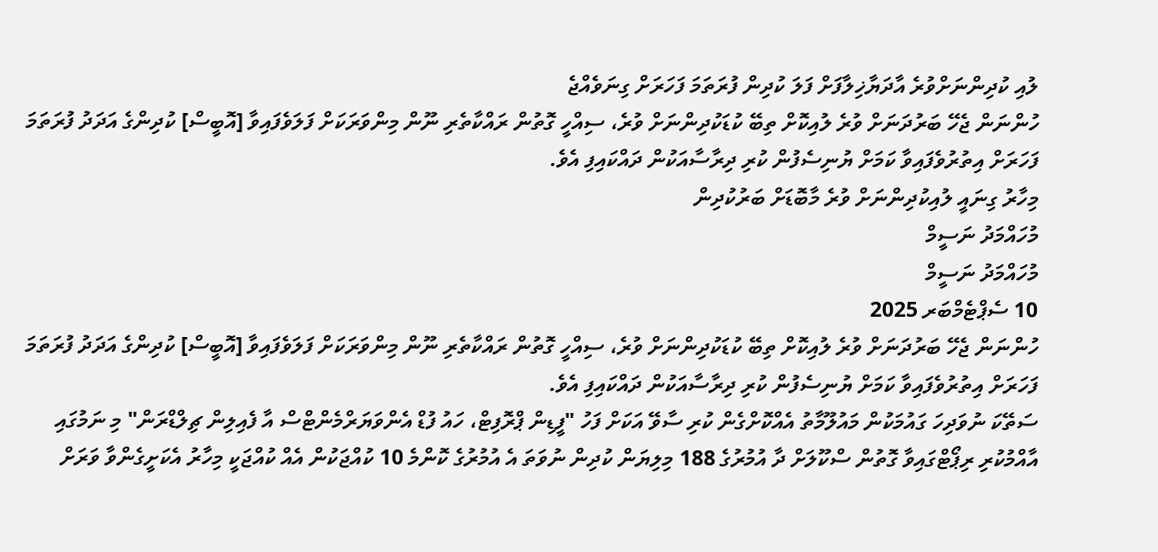ލުއި ކުދިންނަށްވުރެ އާދަޔާޚިލާފަށް ފަލަ ކުދިން ފުރަތަމަ ފަހަރަށް ގިނަވެއްޖެ
ހުންނަން ޖެހޭ ބަރުދަނަށް ވުރެ ލުއިކޮށް ތިބޭ ކުޑަކުދިންނަށް ވުރެ، ސިއްހީ ގޮތުން ރައްކާތެރި ނޫން މިންވަރަކަށް ފަލަވެފައިވާ [އޮބީސް] ކުދިންގެ އަދަދު ފުރަތަމަ ފަހަރަށް އިތުރުވެފައިވާ ކަމަށް ޔުނިސެފުން ކުރި ދިރާސާއަކުން ދައްކައިފި އެވެ.
މިހާރު ގިނައީ ލުއިކުދިންނަށް ވުރެ މާބޮޑަށް ބަރުކުދިން
މުހައްމަދު ނަސީމް
މުހައްމަދު ނަސީމް
10 ސެޕްޓެމްބަރ 2025
ހުންނަން ޖެހޭ ބަރުދަނަށް ވުރެ ލުއިކޮށް ތިބޭ ކުޑަކުދިންނަށް ވުރެ، ސިއްހީ ގޮތުން ރައްކާތެރި ނޫން މިންވަރަކަށް ފަލަވެފައިވާ [އޮބީސް] ކުދިންގެ އަދަދު ފުރަތަމަ ފަހަރަށް އިތުރުވެފައިވާ ކަމަށް ޔުނިސެފުން ކުރި ދިރާސާއަކުން ދައްކައިފި އެވެ.
ސަތޭކަ ނުވަދިހަ ގައުމަކުން މައުލޫމާތު އެއްކޮށްގެން ކުރި ސާވޭ އަކަށް ފަހު "ފީޑިން ޕްރޮފިޓް، ހައު ފުޑް އެންވަޔަރްމެންޓްސް އާ ފެއިލިން ޗިލްޑްރަން" މި ނަމުގައި އާއްމުކުރި ރިޕޯޓްގައިވާ ގޮތުން ސްކޫލަށް ދާ އުމުރުގެ 188 މިލިޔަން ކުދިން ނުވަތަ އެ އުމުރުގެ ކޮންމެ 10 ކުއްޖަކުން އެއް ކުއްޖަކީ މިހާރު އެކަށީގެންވާ ވަރަށް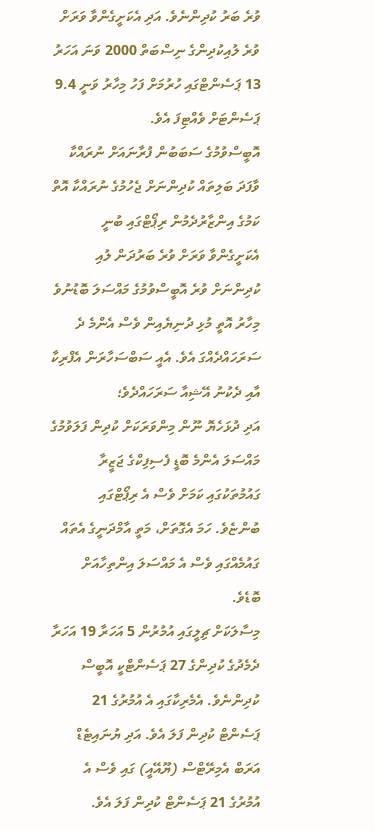ވުރެ ބަރު ކުދިންނެވެ. އަދި އެކަށީގެންވާ ވަރަށް ވުރެ ލުއިކުދިންގެ ނިސްބަތް 2000 ވަނަ އަހަރު 13 ޕަސެންޓްގައި ހުރުމަށް ފަހު މިހާރު ވަނީ 9.4 ޕަސެންޓަށް ވެއްޓިފަ އެވެ.
އޮބީސްވުމުގެ ސަބަބުން ފުރާނައަށް ނުރައްކާ ވާފަދަ ބަލިތައް ކުދިންނަށް ޖެހުމުގެ ނުރައްކާ އޮތް ކަމުގެ އިންޒާރުދެމުން ރިޕޯޓްގައި ބުނީ އެކަށީގެންވާ ވަރަށް ވުރެ ބަރުދަން ލުއި ކުދިންނަށް ވުރެ އޮބީސްވުމުގެ މައްސަލަ ބޮޑުނުވެ މިހާރު އޮތީ މުޅި ދުނިޔެއިން ވެސް އެންމެ ދެ ސަރަހައްދެއްގަ އެވެ. އެއީ ސަބްސަހާރަން އެފްރިކާ އާއި ދެކުނު އޭޝިއާ ސަރަހައްދެވެ؛
އަދި ދުޅަހެޔޮ ނޫން މިންވަރަކަށް ކުދިން ފަލަވުމުގެ މައްސަލަ އެންމެ ބޮޑީ ފެސިފިކްގެ ޖަޒީރާ ގައުމުތަކުގައި ކަމަށް ވެސް އެ ރިޕޯޓްގައި ބުންޏެވެ. ހަމަ އެގޮތަށް، މަތީ އާމްދަނީގެ އެތައް ގައުމެއްގައި ވެސް އެ މައްސަލަ އިންތިހާއަށް ބޮޑެވެ.
މިސާލަކަށް ޗިލީގައި އުމުރުން 5 އަހަރާ 19 އަހަރާ ދެމެދުގެ ކުދިންގެ 27 ޕަސެންޓްކީ އޮބީސް ކުދިންނެވެ. އެމެރިކާގައި އެ އުމުރުގެ 21 ޕަސެންޓް ކުދިން ފަލަ އެވެ. އަދި ޔުނައިޓެޑް އަރަބް އެމިރޭޓްސް (ޔޫއޭއީ) ގައި ވެސް އެ އުމުރުގެ 21 ޕަސެންޓް ކުދިން ފަލަ އެވެ.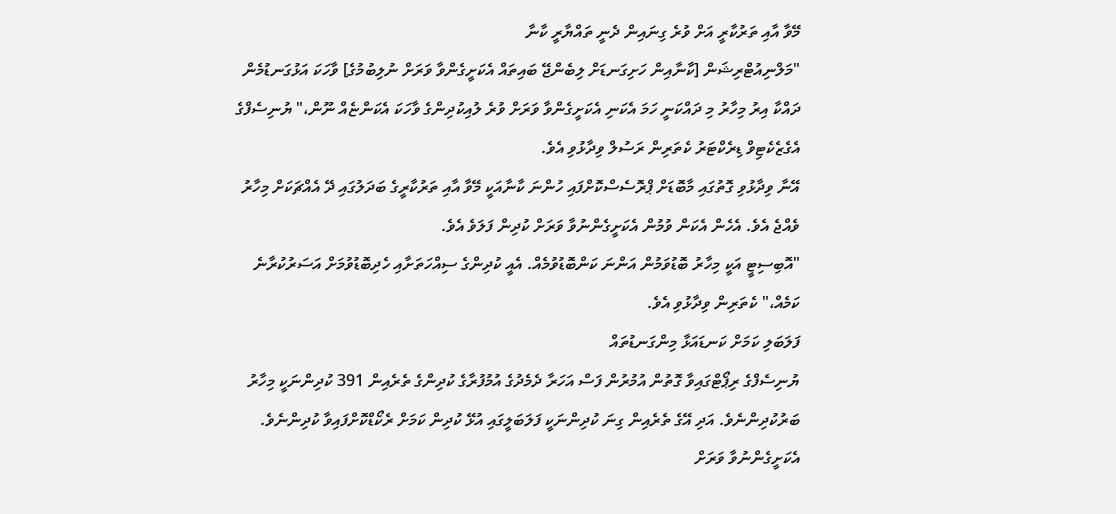މޭވާ އާއި ތަރުކާރީ އަށް ވުރެ ގިނައިން ދެނީ ތައްޔާރީ ކާނާ
"މަލްނިއުޓްރިޝަން [ކާނާއިން ހަށިގަނޑަށް ލިބެންޖޭ ބައިތައް އެކަށީގެންވާ ވަރަށް ނުލިބުމުގެ] ވާހަކަ އަޅުގަނޑުމެން ދައްކާ އިރު މިހާރު މި ދައްކަނީ ހަމަ އެކަނި އެކަށީގެންވާ ވަރަށް ވުރެ ލުއިކުދިންގެ ވާހަކަ އެކަންޏެއް ނޫން،" ޔުނިސެފްގެ އެގެޒެކެޓިވް ޑިރެކްޓަރު ކެތަރިން ރަސުލް ވިދާޅުވި އެވެ.
އޭނާ ވިދާޅުވި ގޮތުގައި މާބޮޑަށް ޕްރޮސެސްކޮށްފައި ހުންނަ ކާނާއަކީ މޭވާ އާއި ތަރުކާރީގެ ބަދަލުގައި ދޭ އެއްޗަކަށް މިހާރު ވެއްޖެ އެވެ. އެހެން އެކަން ވުމުން އެކަށީގެންނުވާ ވަރަށް ކުދިން ފަލަވެ އެވެ.
"އޮބިސިޓީ އަކީ މިހާރު ބޮޑުވަމުން އަންނަ ކަންބޮޑުވުމެއް. އެއީ ކުދިންގެ ސިއްހަތަށާއި ހެދިބޮޑުވުމަށް އަސަރުކުރާނެ ކަމެއް،" ކެތަރިން ވިދާޅުވި އެވެ.
ފަލަބަލި ކަމަށް ކަނޑައަޅާ މިންގަނޑުތައް
ޔުނިސެފްގެ ރިޕޯޓްގައިވާ ގޮތުން އުމުރުން ފަސް އަހަރާ ދެމެދުގެ އުމުފުރާގެ ކުދިންގެ ތެރެއިން 391 ކުދިންނަކީ މިހާރު ބަރުކުދިންނެވެ. އަދި އޭގެ ތެރެއިން ގިނަ ކުދިންނަކީ ފަލަބަލީގައި އުޅޭ ކުދިން ކަމަށް ރެކޯޑްކޮށްފައިވާ ކުދިންނެވެ.
އެކަށީގެންނުވާ ވަރަށް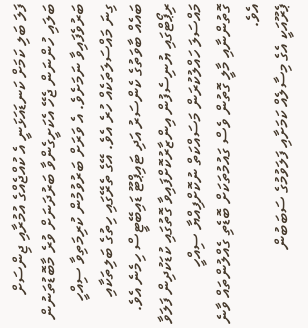ފަލަ ބަލި ކަމަށް ކަނޑައަޅަނީ އެ ކުއްޖެއްގެ އުމުރާއި ޖިންސަށް ބަލައި ހުންނަން ޖެހޭ އެކަށީގެންވާ ބަރުދަނަށް ވުރެ މާބޮޑުތަނުން ބަރުވެފައިވާ ނަމަށެވެ. އެ ވަރަށް ބަރުވުމުން ކުރިމަތިވާ ސިއްހީ ގިނަ މައްސަލަތަކެއް ހުރެ އެވެ. އޭގެ ތެރޭގައި ހިތުގެ ބަލިތަކާއި ބައެއް ބާވަތުގެ ކެންސަރު އަދި ޓައިޕްޓޫ ޑައިބޭޓީސް ހިމެނެ އެވެ.
ރިޕޯޓްގައި ޔުނިސެފުން އިންޒާރުކޮށްފައިވާ ގޮތުގައި ކުޑަކުދިން ފަލަވާ މައްސަލަ ހައްލުކުރަން މަސައްކަތް ނުކޮށްފިއްޔާ ސިއްހީ ގޮތުންނާއި މާލީ ގޮތުން ވެސް ގައުމުތަކަށް ބޮޑެތި ގެއްލުންތައް ވާނެ އެވެ.
ޕެރޫއަކީ އެގެ މިސާލެއް ކަމަށާއި ފަލަވުމުގެ ސަބަބުން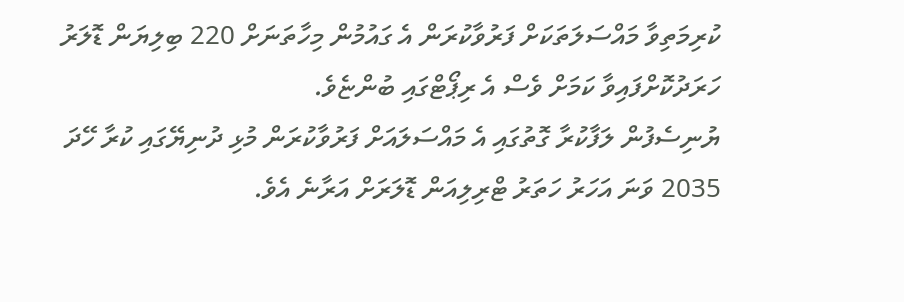ކުރިމަތިވާ މައްސަލަތަކަށް ފަރުވާކުރަން އެ ގައުމުން މިހާތަނަށް 220 ބިލިޔަން ޑޮލަރު ހަރަދުކޮށްފައިވާ ކަމަށް ވެސް އެ ރިޕޯޓްގައި ބުންޏެވެ.
ޔުނިސެފުން ލަފާކުރާ ގޮތުގައި އެ މައްސަލައަށް ފަރުވާކުރަން މުޅި ދުނިޔޭގައި ކުރާ ހޭދަ 2035 ވަނަ އަހަރު ހަތަރު ޓްރިލިއަން ޑޮލަރަށް އަރާނެ އެވެ.